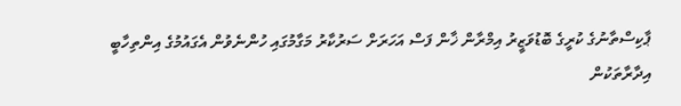ޕާކިސްތާނުގެ ކުރީގެ ބޮޑުވަޒީރު އިމްރާން ޚާން ފަސް އަހަރަށް ސަރުކާރު މަގާމުގައި ހުންނެވުން އެގައުމުގެ އިންތިހާބީ އިދާރާތަކުން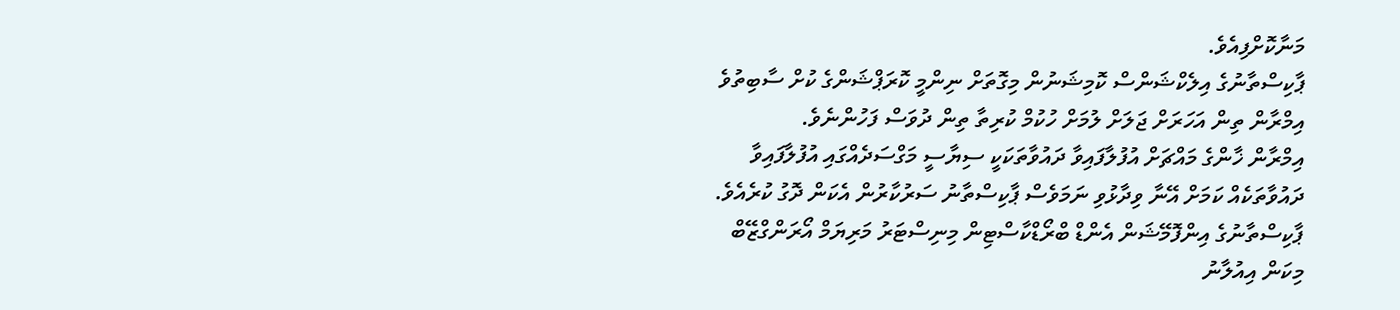މަނާކޮށްފިއެވެ.
ޕާކިސްތާނުގެ އިލެކްޝަންސް ކޮމިޝަނުން މިގޮތަށް ނިންމީ ކޮރަޕްޝަންގެ ކުށް ސާބިތުވެ އިމްރާން ތިން އަހަރަށް ޖަލަށް ލުމަށް ހުކުމް ކުރިތާ ތިން ދުވަސް ފަހުންނެވެ.
އިމްރާން ޚާންގެ މައްޗަށް އުފުލާފައިވާ ދައުވާތަކަކީ ސިޔާސީ މަގްސަދެއްގައި އުފުލާފައިވާ ދައުވާތަކެއް ކަމަށް އޭނާ ވިދާޅުވި ނަމަވެސް ޕާކިސްތާނު ސަރުކާރުން އެކަން ދޮގު ކުރެއެވެ.
ޕާކިސްތާނުގެ އިންފޮމޭޝަން އެންޑް ބްރޯޑްކާސްޓިން މިނިސްޓަރު މަރިޔަމް އޯރަންގްޒޭބް މިކަން އިއުލާނު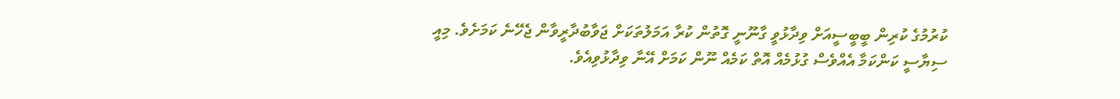ކުރުމުގެ ކުރިން ބީބީސީއަށް ވިދާޅުވީ ގާނޫނީ ގޮތުން ކުރާ އަމަލުތަކަށް ޖަވާބުދާރީވާން ޖެހޭނެ ކަމަށެވެ. މިއީ ސިޔާސީ ކަންކަމާ އެއްވެސް ގުޅުމެއް އޮތް ކަމެއް ނޫން ކަމަށް އޭނާ ވިދާޅުވިއެވެ.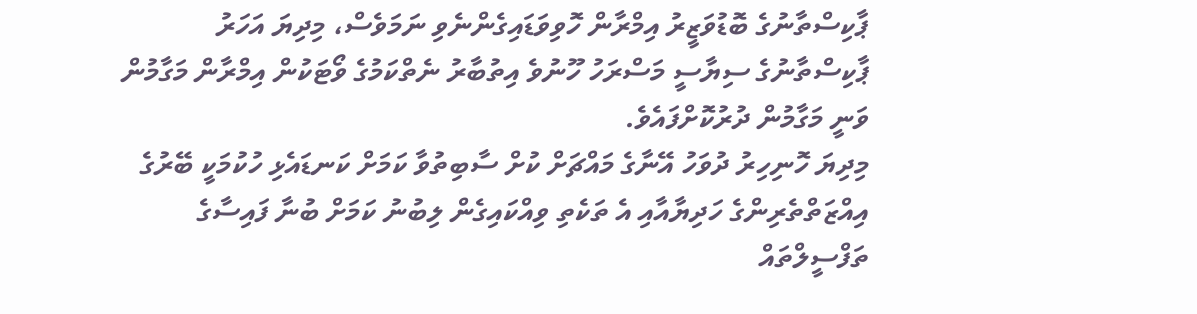ޕާކިސްތާނުގެ ބޮޑުވަޒީރު އިމްރާން ހޮވިވަޑައިގެންނެވި ނަމަވެސް، މިދިޔަ އަހަރު ޕާކިސްތާނުގެ ސިޔާސީ މަސްރަހު ހޫނުވެ އިތުބާރު ނެތްކަމުގެ ވޯޓަކުން އިމްރާން މަގާމުން ވަނީ މަގާމުން ދުރުކޮށްފައެވެ.
މިދިޔަ ހޮނިހިރު ދުވަހު އޭނާގެ މައްޗަށް ކުށް ސާބިތުވާ ކަމަށް ކަނޑައެޅި ހުކުމަކީ ބޭރުގެ އިއްޒަތްތެރިންގެ ހަދިޔާއާއި އެ ތަކެތި ވިއްކައިގެން ލިބުނު ކަމަށް ބުނާ ފައިސާގެ ތަފްސީލްތައް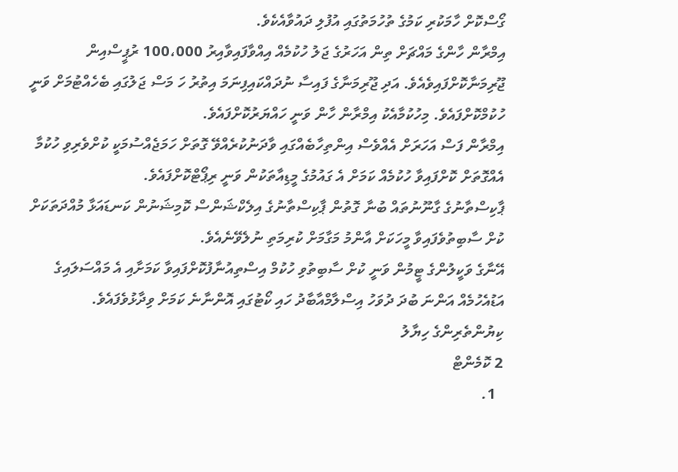ގޯސްކޮށް ހާމަކުރި ކަމުގެ ތުހުމަތުގައި އުފުލި ދައުވާއެކެވެ.
އިމްރާން ހާންގެ މައްޗަށް ތިން އަހަރުގެ ޖަލު ހުކުމެއް އިއްވާފައިވާއިރު 100،000 ރުޕީސްއިން ޖޫރިމަނާކޮށްފައިވެއެވެ. އަދި ޖޫރިމަނާގެ ފައިސާ ނުދައްކައިފިނަމަ އިތުރު ހަ މަސް ޖަލުގައި ބެހެއްޓުމަށް ވަނީ ހުކުމްކޮށްފައެވެ. މިހުކުމާއެކު އިމްރާން ހާން ވަނީ ހައްޔަރުކޮށްފައެވެ.
އިމްރާން ފަސް އަހަރަށް އެއްވެސް އިންތިހާބެއްގައި ވާދަނުކުރެއްވޭ ގޮތަށް ހަމަޖެއްސުމަކީ ކުށްވެރިވި ހުކުމާ އެއްގޮތަށް ކޮށްފައިވާ ހުކުމެއް ކަމަށް އެ ގައުމުގެ މީޑިއާތަކުން ވަނީ ރިޕޯޓްކޮށްފައެވެ.
ޕާކިސްތާނުގެ ގާނޫނުތައް ބުނާ ގޮތުން ޕާކިސްތާނުގެ އިލެކްޝަންސް ކޮމިޝަނުން ކަނޑައަޅާ މުއްދަތަކަށް ކުށް ސާބިތުވެފައިވާ މީހަކަށް އާންމު މަގާމަށް ކުރިމަތި ނުލެވޭނެއެވެ.
އޭނާގެ ވަކީލުންގެ ޓީމުން ވަނީ ކުށް ސާބިތުވި ހުކުމް އިސްތިއުނާފުކޮށްފައިވާ ކަމަށާއި އެ މައްސަލައިގެ އަޑުއެހުމެއް އަންނަ ބުދަ ދުވަހު އިސްލާމްއާބާދު ހައި ކޯޓުގައި އޮންނާނެ ކަމަށް ވިދާޅުވެފައެވެ.
ކިޔުންތެރިންގެ ހިޔާލު
2 ކޮމެންޓް
  1.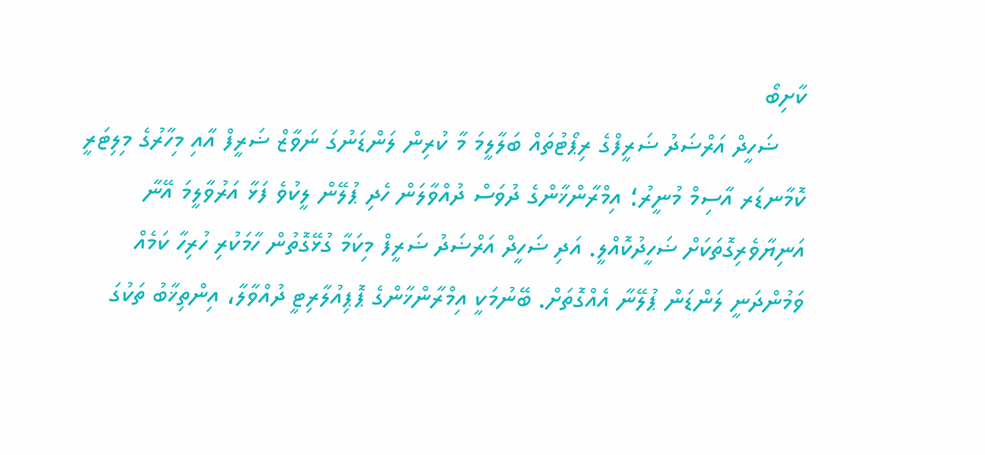ކާށިބޯ
    ޟަހީދް އަރްޟަދު ޟަރީފްގެ ރިޕޯޓުތައް ބަލާލީމަ މާ ކުރިން ލަންޑަނުގަ ނަވާޒް ޟަރީފް އާއި މިހާރުގެ މިލިޓަރީ ކޮމާނޑަރ އާސިމް މުނީރު؛ އިމްރާންޚާންގެ ދުވަސް ދުއްވާލަން ހެދި ޕުލޭން ލީކުވެ ފަޅާ އަރުވާލީމަ އޭނާ އަނިޔާވެރިގޮތަކަށް ޟަހީދުކޮއްލީ. އަދި ޟަހީދް އަރްޟަދު ޟަރީފް މިކަމާ ގުޅޭގޮތުން ހާމަކުރި ހުރިހާ ކަމެއް ވަމުންދަނީ ލަންޑަން ޕުލޭނާ އެއްގޮތަށް. ބޭނުމަކީ އިމްރާންޚާންގެ ޕޮޕިއުލާރިޓީ ދުއްވާލާ، އިންތިޚާބު ތަކުގަ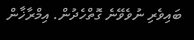ބައިވެރި ނުވެވޭނެ ގޮތްހެދުން. އިމްރާޚާން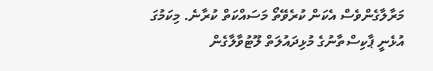މަރާލާގެންވެސް އެކަން ކުރެވޭތޯ މަސައްކަތް ކުރާނެ. މިކަމުގަ އުޅެނީ ޕާކިސްތާނުގެ މުޅިދައުލަތް ލޫޓުވާލާގެން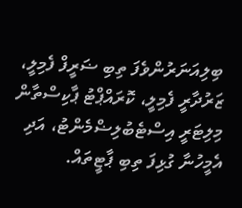ބިލިއަނަރުންވެފަ ތިބި ޟަރީފް ފެމިލީ، ޒަރުދާރީ ފެމިލީ، ކޮރައްޕްޓު ޕާކިސްތާން މިލިޓަރީ އިސްޓެބުލިޟްމެންޓު، އަދި އެމީހުނާ ގުޅިފަ ތިބި ޕާޓީތައް.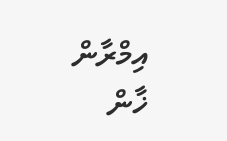އިމްރާން ޚާން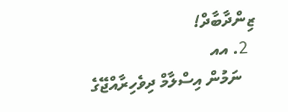ޒިންދާބާދް!
  2. އއ
    ނަމުން އިސްލާމް ދިވެހިރާއްޖޭގެ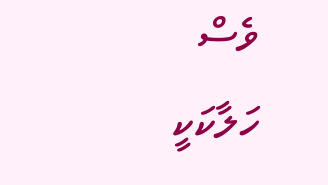ވެސް ހަލާކަކީ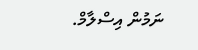ނަމުން އިސްލާމް.